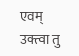एवम् उक्त्वा तु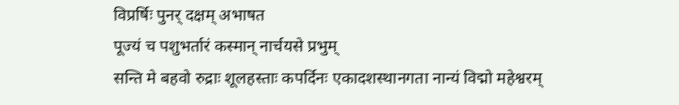विप्रर्षिः पुनर् दक्षम् अभाषत
पूज्यं च पशुभर्तारं कस्मान् नार्चयसे प्रभुम्
सन्ति मे बहवो रुद्राः शूलहस्ताः कपर्दिनः एकादशस्थानगता नान्यं विद्मो महेश्वरम्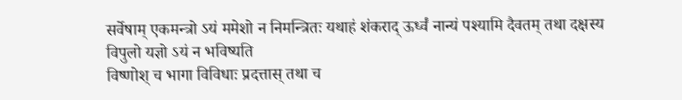सर्वेषाम् एकमन्त्रो ऽयं ममेशो न निमन्त्रितः यथाहं शंकराद् ऊर्ध्वं नान्यं पश्यामि दैवतम् तथा दक्षस्य विपुलो यज्ञो ऽयं न भविष्यति
विष्णोश् च भागा विविधाः प्रदत्तास् तथा च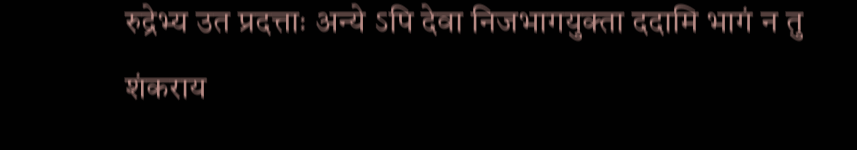रुद्रेभ्य उत प्रदत्ताः अन्ये ऽपि देवा निजभागयुक्ता ददामि भागं न तु शंकराय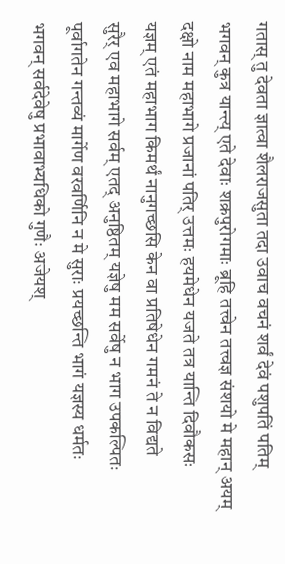गतास् तु देवता ज्ञात्वा शैलराजसुता तदा उवाच वचनं शर्वं देवं पशुपतिं पतिम्
भगवन् कुत्र यान्त्य् एते देवाः शक्रपुरोगमाः ब्रूहि तत्त्वेन तत्त्वज्ञ संशयो मे महान् अयम्
दक्षो नाम महाभागे प्रजानां पतिर् उत्तमः हयमेधेन यजते तत्र यान्ति दिवौकसः
यज्ञम् एतं महाभाग किमर्थं नानुगच्छसि केन वा प्रतिषेधेन गमनं ते न विद्यते
सुरैर् एव महाभागे सर्वम् एतद् अनुष्ठितम् यज्ञेषु मम सर्वेषु न भाग उपकल्पितः
पूर्वागतेन गन्तव्यं मार्गेण वरवर्णिनि न मे सुराः प्रयच्छन्ति भागं यज्ञस्य धर्मतः
भगवन् सर्वदेवेषु प्रभावाभ्यधिको गुणैः अजेयश्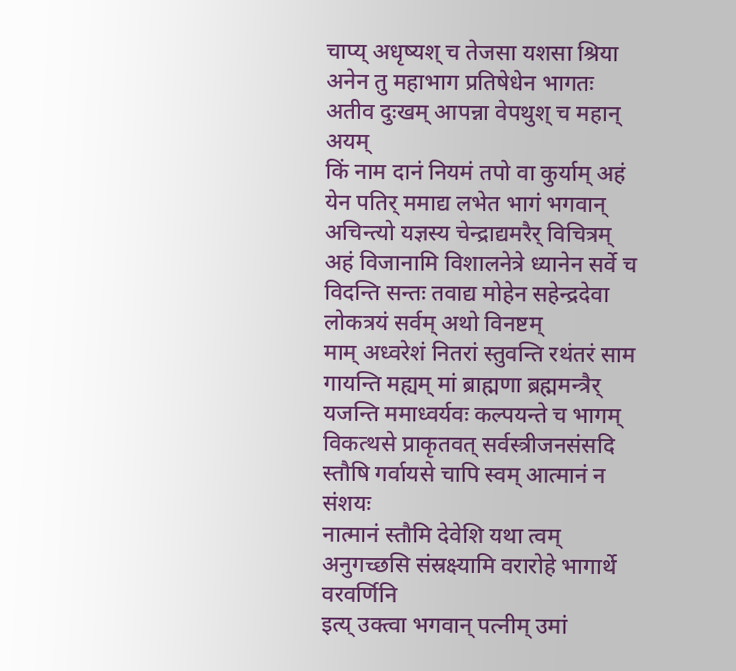चाप्य् अधृष्यश् च तेजसा यशसा श्रिया
अनेन तु महाभाग प्रतिषेधेन भागतः अतीव दुःखम् आपन्ना वेपथुश् च महान् अयम्
किं नाम दानं नियमं तपो वा कुर्याम् अहं येन पतिर् ममाद्य लभेत भागं भगवान् अचिन्त्यो यज्ञस्य चेन्द्राद्यमरैर् विचित्रम्
अहं विजानामि विशालनेत्रे ध्यानेन सर्वे च विदन्ति सन्तः तवाद्य मोहेन सहेन्द्रदेवा लोकत्रयं सर्वम् अथो विनष्टम्
माम् अध्वरेशं नितरां स्तुवन्ति रथंतरं साम गायन्ति मह्यम् मां ब्राह्मणा ब्रह्ममन्त्रैर् यजन्ति ममाध्वर्यवः कल्पयन्ते च भागम्
विकत्थसे प्राकृतवत् सर्वस्त्रीजनसंसदि स्तौषि गर्वायसे चापि स्वम् आत्मानं न संशयः
नात्मानं स्तौमि देवेशि यथा त्वम् अनुगच्छसि संस्रक्ष्यामि वरारोहे भागार्थे वरवर्णिनि
इत्य् उक्त्वा भगवान् पत्नीम् उमां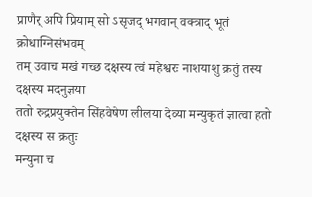प्राणैर् अपि प्रियाम् सो ऽसृजद् भगवान् वक्त्राद् भूतं क्रोधाग्निसंभवम्
तम् उवाच मखं गच्छ दक्षस्य त्वं महेश्वरः नाशयाशु क्रतुं तस्य दक्षस्य मदनुज्ञया
ततो रुद्रप्रयुक्तेन सिंहवेषेण लीलया देव्या मन्युकृतं ज्ञात्वा हतो दक्षस्य स क्रतुः
मन्युना च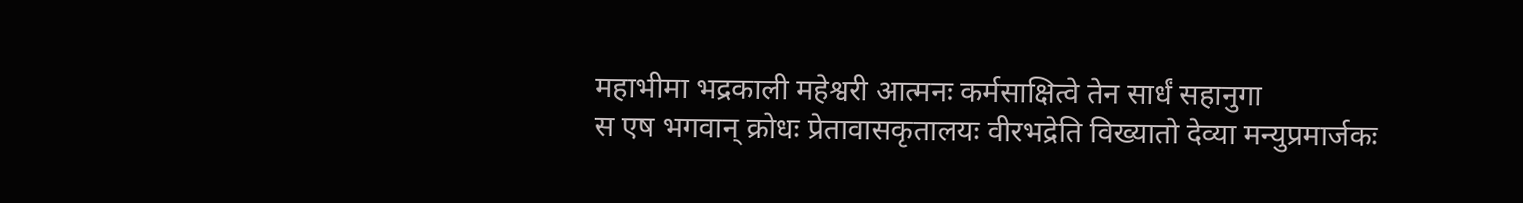महाभीमा भद्रकाली महेश्वरी आत्मनः कर्मसाक्षित्वे तेन सार्धं सहानुगा
स एष भगवान् क्रोधः प्रेतावासकृतालयः वीरभद्रेति विख्यातो देव्या मन्युप्रमार्जकः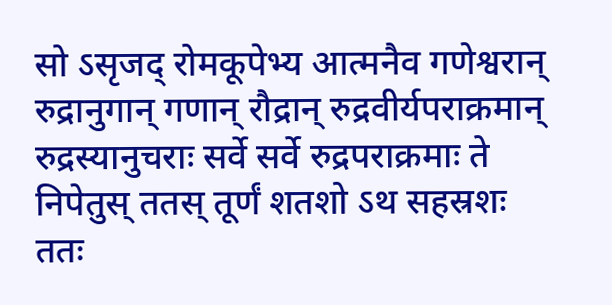सो ऽसृजद् रोमकूपेभ्य आत्मनैव गणेश्वरान् रुद्रानुगान् गणान् रौद्रान् रुद्रवीर्यपराक्रमान्
रुद्रस्यानुचराः सर्वे सर्वे रुद्रपराक्रमाः ते निपेतुस् ततस् तूर्णं शतशो ऽथ सहस्रशः
ततः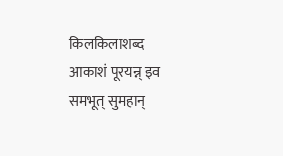किलकिलाशब्द आकाशं पूरयन्न् इव समभूत् सुमहान्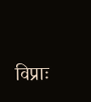विप्राः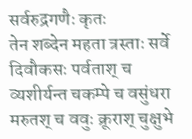सर्वरुद्रगणैः कृतः
तेन शब्देन महता त्रस्ताः सर्वे दिवौकसः पर्वताश् च व्यशीर्यन्त चकम्पे च वसुंधरा
मरुतश् च ववुः क्रूराश् चुक्षुभे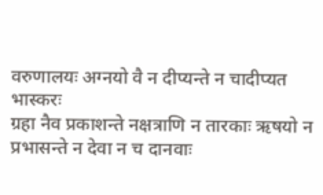वरुणालयः अग्नयो वै न दीप्यन्ते न चादीप्यत भास्करः
ग्रहा नैव प्रकाशन्ते नक्षत्राणि न तारकाः ऋषयो न प्रभासन्ते न देवा न च दानवाः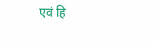एवं हि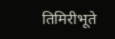तिमिरीभूते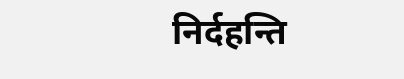निर्दहन्ति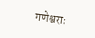गणेश्वराः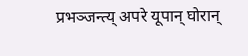प्रभञ्जन्त्य् अपरे यूपान् घोरान्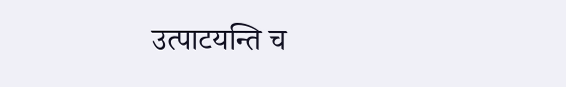उत्पाटयन्ति च